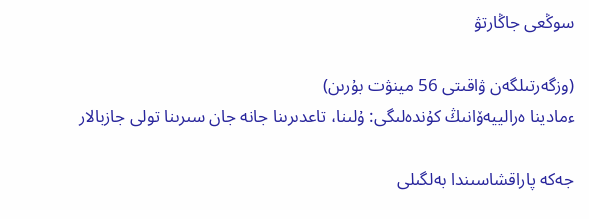سوڭعى جاڭارتۋ

(وزگەرتىلگەن ۋاقىتى 56 مينۋت بۇرىن)
ءمادينا ەرالييەۆانىڭ كۇندەلىگى: ۇلىنا، تاعدىرىنا جانە جان سىرىنا تولى جازبالار

جەكە پاراقشاسىندا بەلگىلى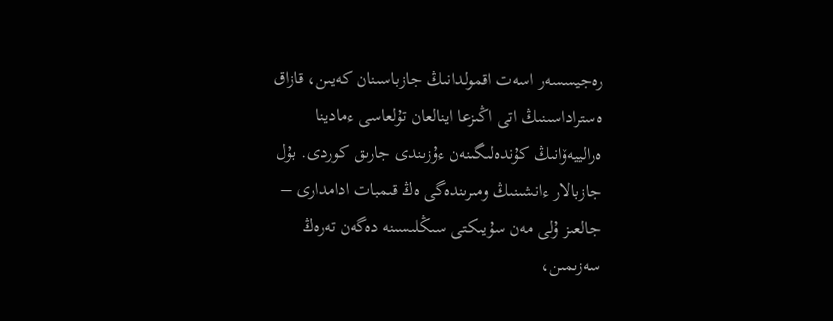رەجيسسەر اسەت اقمولدانىڭ جازباسىنان كەيىن، قازاق ەستراداسىنىڭ اتى اڭىزعا اينالعان تۇلعاسى ءمادينا ەرالييەۆانىڭ كۇندەلىگىنەن ءۇزىندى جارىق كوردى. بۇل جازبالار ءانشىنىڭ ومىرىندەگى ەڭ قىمبات ادامدارى – جالعىز ۇلى مەن سۇيىكتى سىڭلىسىنە دەگەن تەرەڭ سەزىمىن،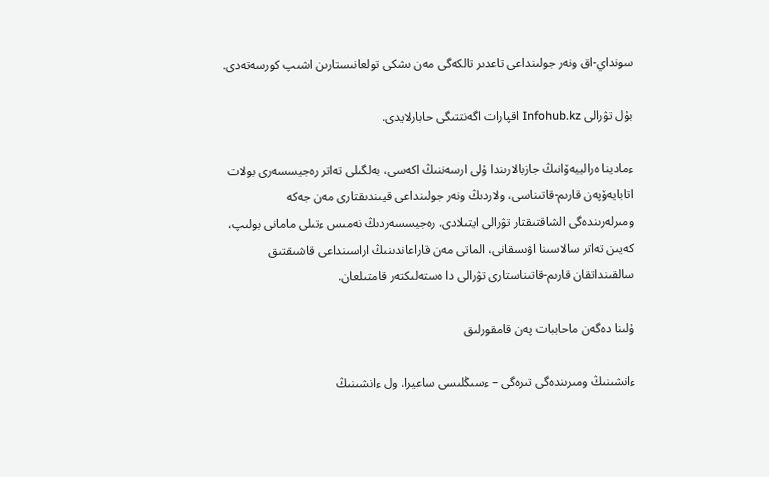سونداي-اق ونەر جولىنداعى تاعدىر تالكەگى مەن ىشكى تولعانىستارىن اشىپ كورسەتەدى.

بۇل تۋرالى Infohub.kz اقپارات اگەنتتىگى حابارلايدى.

ءمادينا ەرالييەۆانىڭ جازبالارىندا ۇلى ارسەننىڭ اكەسى، بەلگىلى تەاتر رەجيسسەرى بولات اتابايەۆپەن قارىم-قاتىناسى، ولاردىڭ ونەر جولىنداعى قيىندىقتارى مەن جەكە ومىرلەرىندەگى الشاقتىقتار تۋرالى ايتىلادى. رەجيسسەردىڭ نەمىس ءتىلى مامانى بولىپ، كەيىن تەاتر سالاسىنا اۋىسقانى، الماتى مەن قاراعاندىنىڭ اراسىنداعى قاشىقتىق سالقىنداتقان قارىم-قاتىناستارى تۋرالى دا ەستەلىكتەر قامتىلعان.

ۇلىنا دەگەن ماحاببات پەن قامقورلىق

ءانشىنىڭ ومىرىندەگى تىرەگى – ءسىڭلىسى ساعيرا. ول ءانشىنىڭ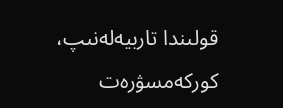قولىندا تاربيەلەنىپ، كوركەمسۋرەت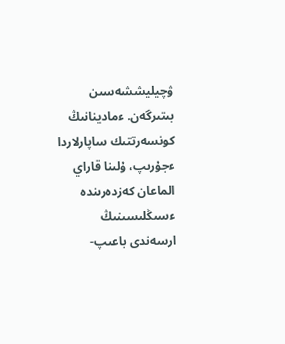ۋچيليششەسىن بىتىرگەن. ءمادينانىڭ كونسەرتتىك ساپارلاردا ءجۇرىپ، ۇلىنا قاراي الماعان كەزدەرىندە ءسىڭلىسىنىڭ ارسەندى باعىپ-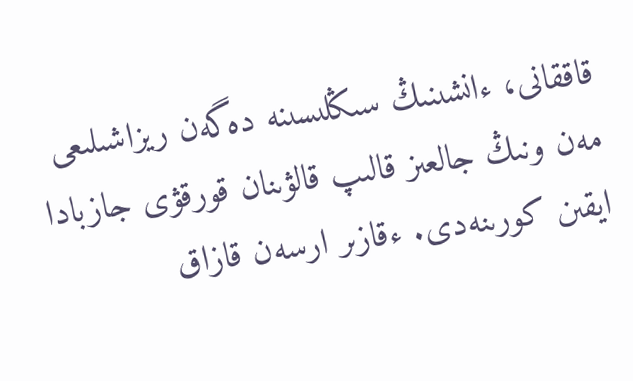قاققانى، ءانشىنىڭ سىڭلىسىنە دەگەن ريزاشىلىعى مەن ونىڭ جالعىز قالىپ قالۋىنان قورقۋى جازبادا ايقىن كورىنەدى. ءقازىر ارسەن قازاق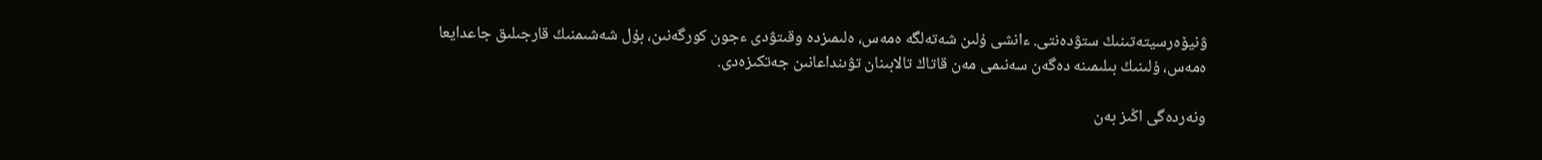ۋنيۆەرسيتەتىنىڭ ستۋدەنتى. ءانشى ۇلىن شەتەلگە ەمەس، ەلىمىزدە وقىتۋدى ءجون كورگەنىن، بۇل شەشىمنىڭ قارجىلىق جاعدايعا ەمەس، ۇلىنىڭ بىلىمىنە دەگەن سەنىمى مەن قاتاڭ تالابىنان تۋىنداعانىن جەتكىزەدى.

ونەردەگى اڭىز بەن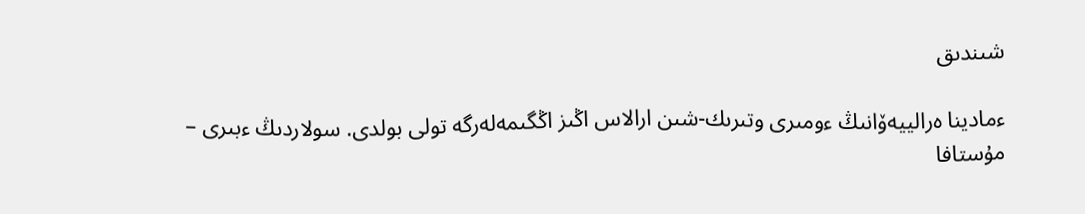شىندىق

ءمادينا ەرالييەۆانىڭ ءومىرى وتىرىك-شىن ارالاس اڭىز اڭگىمەلەرگە تولى بولدى. سولاردىڭ ءبىرى – مۇستافا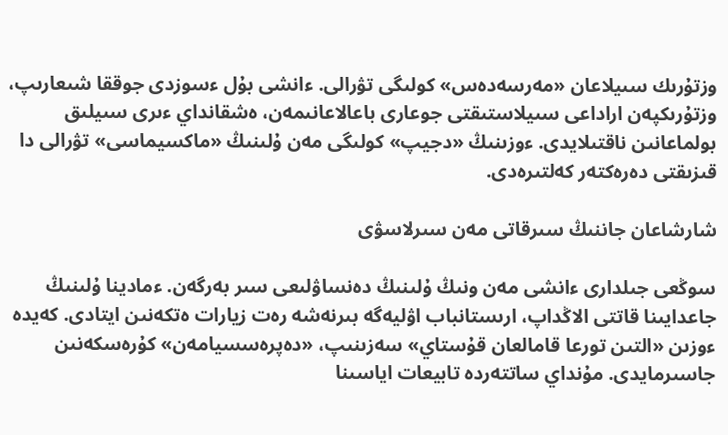وزتۇرىك سىيلاعان «مەرسەدەس» كولىگى تۋرالى. ءانشى بۇل ءسوزدى جوققا شىعارىپ، وزتۇرىكپەن اراداعى سىيلاستىقتى جوعارى باعالاعانىمەن، ەشقانداي ءىرى سىيلىق بولماعانىن ناقتىلايدى. ءوزىنىڭ «دجيپ» كولىگى مەن ۇلىنىڭ «ماكسيماسى» تۋرالى دا قىزىقتى دەرەكتەر كەلتىرەدى.

شارشاعان جاننىڭ سىرقاتى مەن سىرلاسۋى

سوڭعى جىلدارى ءانشى مەن ونىڭ ۇلىنىڭ دەنساۋلىعى سىر بەرگەن. ءمادينا ۇلىنىڭ جاعدايىنا قاتتى الاڭداپ، ارىستانباب اۋليەگە بىرنەشە رەت زيارات ەتكەنىن ايتادى. كەيدە ءوزىن «التىن تورعا قامالعان قۇستاي» سەزىنىپ، «دەپرەسسيامەن» كۇرەسكەنىن جاسىرمايدى. مۇنداي ساتتەردە تابيعات اياسىنا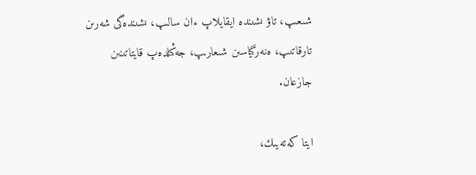شىعىپ، تاۋ ىشىندە ايقايلاپ ءان سالىپ، ىشىندەگى شەرىن تارقاتىپ، ەنەرگياسىن شىعارىپ، جەڭىلدەپ قايتاتىنىن جازعان.

ايتا كەتەيىك،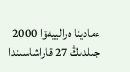ءمادينا ەرالييەۆا 2000 جىلدىڭ 27 قاراشاسىندا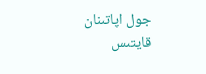جول اپاتىنان قايتىس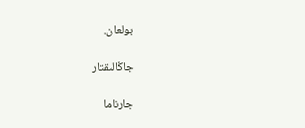بولعان.

جاڭالىقتار

جارناما